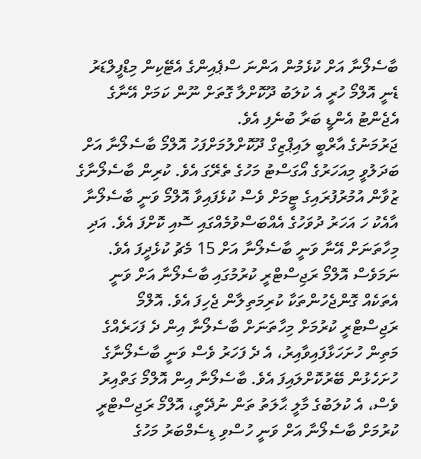ބާސެލޯނާ އަށް ކުޅެމުން އަންނަ ސްޕެއިންގެ އެޓޭކިން މިޑްފީލްޑަރު ޑެނީ އޮލްމޯ ހުރީ އެ ކުލަބު ދޫކޮށްލާ ގޮތަށް ނޫން ކަމަށް އޭނާގެ އެޖެންޓު އެންޑީ ބަރާ ބުނެފި އެވެ.
ޖަރުމަނުގެ އާރްބީ ލައިޕްޒިގް ދޫކޮށްލުމަށްފަހު އޮލްމޯ ބާސެލޯނާ އަށް ބަދަލުވީ މިއަހަރުގެ އޯގަސްޓު މަހުގެ ތެރޭގަ އެވެ. ކުރިން ބާސެލޯނާގެ ޒުވާން އުމުރުފުރައިގެ ޓީމަށް ވެސް ކުޅެފައިވާ އޮލްމޯ ވަނީ ބާސެލޯނާ އާއެކު ހަ އަހަރު ދުވަހުގެ އެއްބަސްވުމެއްގައި ސޮއި ކޮށްފަ އެވެ. އަދި މިހާތަނަށް އޭނާ ވަނީ ބާސެލޯނާ އަށް 15 މެޗު ކުޅެދީފަ އެވެ.
ނަމަވެސް އޮލްމޯ ރަޖިސްޓްރީ ކުރުމުގައި ބާސެލޯނާ އަށް ވަނީ އެތަކެއް ގޮންޖެހުންތަކާ ކުރިމަތިލާން ޖެހިފަ އެވެ. އޮލްމޯ ރަޖިސްޓްރީ ކުރުމަށް މިހާތަނަށް ބާސެލޯނާ އިން ދެ ފަހަރެއްގެ މަތިން ހުށަހަޅާފައިވާއިރު، އެ ދެ ފަހަރު ވެސް ވަނީ ބާސެލޯނާގެ ހުށަހެޅުން ބޭރުކޮށްލައިފަ އެވެ. ބާސެލޯނާ އިން އޮލްމޯ ގަތްއިރު ވެސް، އެ ކުލަބުގެ މާލީ ޙާލަތު ތަން ނުދޭތީ، އޮލްމޯ ރަޖިސްޓްރީ ކުރުމަށް ބާސެލޯނާ އަށް ވަނީ ހުސްވި ޑިސެމްބަރު މަހުގެ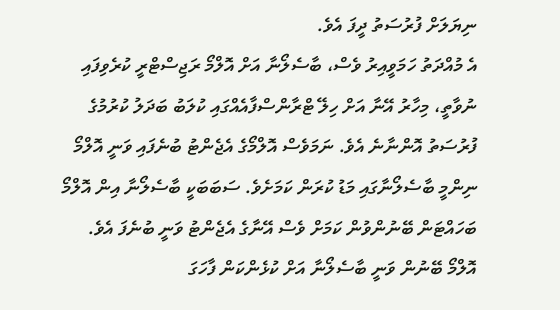ނިޔަލަށް ފުރުސަތު ދީފަ އެވެ.
އެ މުއްދަތު ހަމަވީއިރު ވެސް، ބާސެލޯނާ އަށް އޮލްމޯ ރަޖިސްޓްރީ ކުރެވިފައި ނުވާތީ، މިހާރު އޭނާ އަށް ހިލޭ ޓްރާންސްފާއެއްގައި ކުލަބު ބަދަލު ކުރުމުގެ ފުރުސަތު އޮންނާނެ އެވެ. ނަމަވެސް އޮލްމޯގެ އެޖެންޓު ބުނެފައި ވަނީ އޮލްމޯ ނިންމީ ބާސެލޯނާގައި މަޑު ކުރަން ކަމަށެވެ. ސަބަބަކީ ބާސެލޯނާ އިން އޮލްމޯ ބަހައްޓަން ބޭނުންވުން ކަމަށް ވެސް އޭނާގެ އެޖެންޓު ވަނީ ބުނެފަ އެވެ. އޮލްމޯ ބޭނުން ވަނީ ބާސެލޯނާ އަށް ކުޅެންކަން ފާހަގަ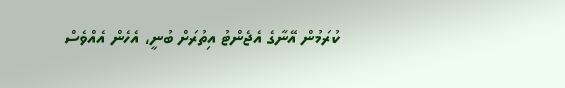ކުރަމުން އޭނާގެ އެޖެންޓު އިތުރަށް ބުނީ، އެހެން އެއްވެސް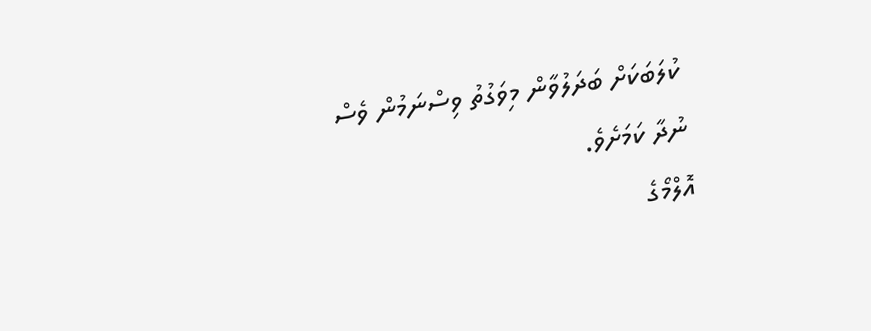ކުލަބަކަށް ބަދަލުވާން މިވަގުތު ވިސްނަމުން ވެސް ނުދާ ކަމަށެވެ.
އޮލްމޯގެ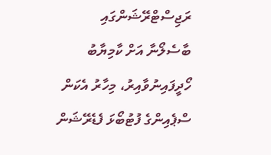ރަޖިސްޓްރޭޝަންގައި ބާސެލޯނާ އަށް ކާމިޔާބު ހޯދީފައިނުވާއިރު، މިހާރު އެކަން ސްޕެއިންގެ ފުޓުބޯޅަ ފެޑެރޭޝަން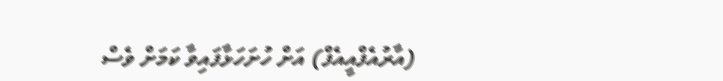(އާރުއެފްއީއެފް) އަށް ހުށަހަޅާފައިވާ ކަމަށް ވެސް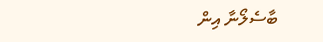ބާސެލޯނާ އިން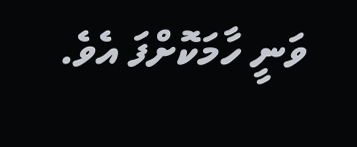ވަނީ ހާމަކޮށްފަ އެވެ.